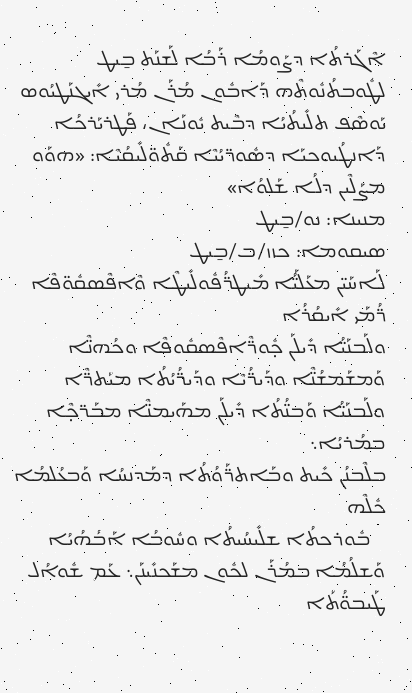ܐܶܓܰܪܬܳܐ ܕܨܰܘܡܳܐ ܪܰܒܳܐ ܠܰܫܢܰܬ ܒ̱ܝܛ ܠܛܽܘܒܬܳܢܽܘܬܶܗ ܕܰܐܒܽܘܢ ܡܳܪܰܢ ܡܳܪܝ ܐܺܝܓܢܰܛܝܳܘܣ ܝܰܘܣܶܦ ܬܠܺܝܬܳܝܳܐ ܕܒܶܝܬ ܝܽܘܢܰܐܢ، ܦܰܛܪܝܰܪܟܳܐ ܕܰܐܢܛܳܝܘܟܝܰܐ ܕܣܽܘܪ̈ܝܳܝܶܐ ܩܰܬܽܘ̈ܠܺܝܩܳܝܶܐ: «ܗܘܰܘ ܡܨܰܠܶܝܢ ܕܠܳܐ ܫܰܠܘܳܐ»
ܡܢܝܢܐ: ܢܘ/ܒ̱ܝܛ
ܣܝܩܘܡܐ: ܟܙܙ/ܒ/ܒ̱ܝܛ
ܠܰܐܚܰܝ̈ܢ ܡܥܰܠܰܝ̈ܳܐ ܡܺܝܛܪ̈ܳܦܽܘܠܺܝܛܶܐ ܘܶܐܦܶܣܩܽܘ̈ܦܶܐ ܪ̈ܳܡܰܝ ܐܺܝܩܳܪܳܐ
ܘܠܰܒܢܰܝ̈ܳܐ ܕܺܝܠܰܢ ܟ̣ܽܘܪ̈ܶܐܦܶܣܩܽܘܦܶܐ ܘܟܳܗܢ̈ܶܐ ܘܰܡܫܰܡܫܳܢ̈ܶܐ ܘܕܰܝܪ̈ܳܝܶܐ ܘܕܰܝܪ̈ܳܝܳܬܳܐ ܡܝܰܬܪ̈ܶܐ
ܘܠܰܒܢܰܝ̈ܳܐ ܘܰܒܢ̈ܳܬܳܐ ܕܺܝܠܰܢ ܡܗܰܝܡܢ̈ܶܐ ܡܒܰܪ̈ܟ̣ܶܐ ܒܡܳܪܝܳܐ܆
ܒܠܶܒܢܳܢ ܟܺܝܬ ܘܒܰܐܬܪ̈ܰܘܳܬܳܐ ܕܡܰܕܢܚܳܐ ܘܰܒܥܳܠܡܳܐ ܟܽܠܶܗ
   ܒܽܘܪܟܬܳܐ ܫܠܺܝܚܳܝܬܳܐ ܘܚܽܘܒܳܐ ܐܰܒܳܗܳܝܳܐ ܘܰܫܠܳܡܳܐ ܒܡܳܪܰܢ ܠܟܽܘܢ ܡܫܰܟܢܺܝܢܰܢ܆ ܥܰܡ ܫܽܘܐܳܠ ܛܰܝܒܘ̈ܳܬܳܐ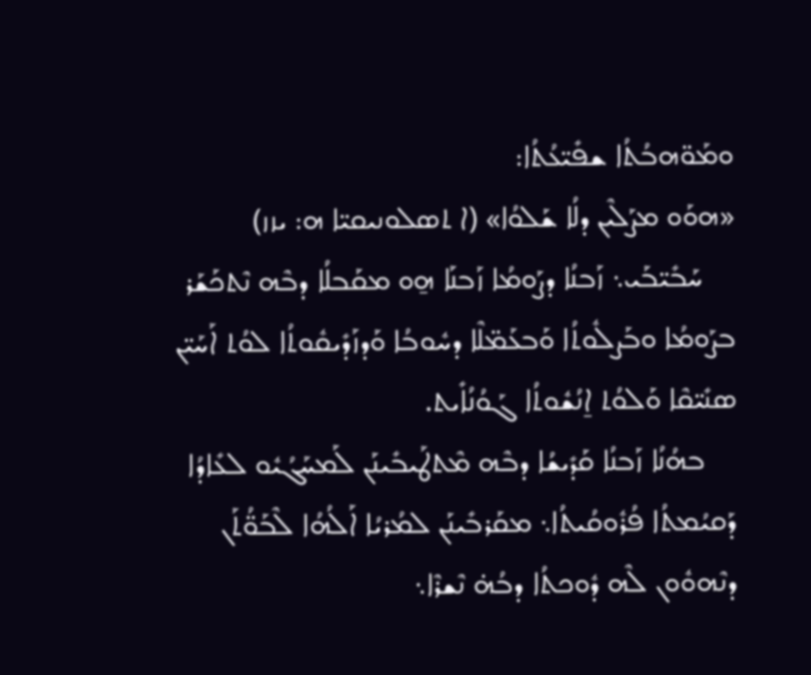ܘܡܰܘ̈ܗܒܳܬܳܐ ܫܦܺܝ̈ܥܳܬܳܐ:
«ܗܘܰܘ ܡܨܰܠܶܝܢ ܕܠܳܐ ܫܰܠܘܳܐ» (ܐ ܬܣܠܘܢܝܩܝ̈ܐ ܗ: ܝܙܙ)
    ܚܰܒܺܝ̈ܒܰܝ܆ ܙܰܒܢܳܐ ܕܨܰܘܡܳܐ ܙܰܒܢܰܐ ܗ̱ܘ ܡܩܰܒܠܳܐ ܕܒܶܗ ܢܶܬܟܰܫܰܪ ܒܨܰܘܡܳܐ ܘܒܰܨܠܽܘܬܳܐ ܘܰܒܥܰܡ̈ܠܶܐ ܕܚܽܘܒܳܐ ܘܰܕܙܰܕܺܝܩܽܘܬܳܐ ܠܘܳܬ ܐܰܚܰܝ̈ܢ ܣܢܺܝ̈ܩܶܐ ܘܰܠܘܳܬ ܐ̱ܢܳܫܽܘܬܳܐ ܓܰܘܳܢܳܐܺܝܬ.
    ܒܗܳܢܳܐ ܙܰܒܢܳܐ ܩܰܕܺܝܫܳܐ ܕܒܶܗ ܡܶܬܛܰܝܒܺܝܢܰܢ ܠܰܡܚܰܓܳܝܽܘ ܠܥܺܐܕܳܐ ܕܰܩܝܳܡܬܳܐ ܦܳܪܽܘܩܳܝܬܳܐ܆ ܡܩܰܪܒܺܝܢܰܢ ܠܡܳܪܝܳܐ ܐܰܠܳܗܳܐ ܠܶܒܰܘ̈ܳܬܰܢ ܕܢܶܗܘܽܘܢ ܠܶܗ ܕܽܘܟܬܳܐ ܕܒܳܗ̇ ܢܶܫܪܶܐ܆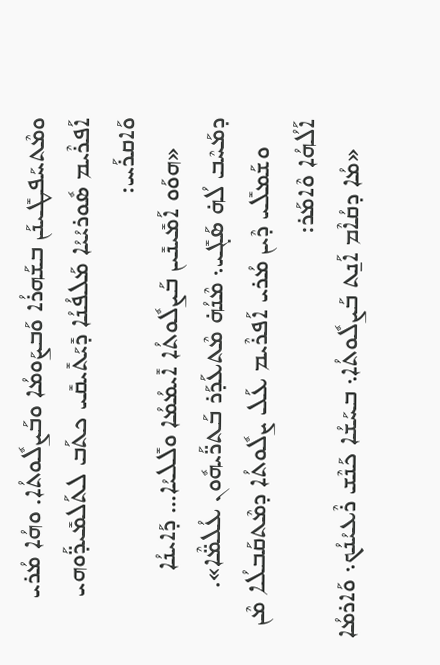ܘܡܶܬܚܰܦܛܺܝܢܰܢ ܒܫܰܗܪܳܐ ܘܰܒܨܰܘܡܳܐ ܘܒܰܨܠܽܘܬܳܐ. ܘܗܳܐ ܡܳܪܝ ܐܰܦܪܶܝܡ ܣܽܘܪܝܳܝܳܐ ܡܰܠܦܳܢܳܐ ܕܺܝܰܬܺܝܩܺܝ ܟܬܰܒ ܠܬܰܠܡܺܝܕ̈ܰܘܗܝ ܘܰܐܩܪܰܚ:
    «ܗܘܰܘ ܐܰܡܺܝܢܺܝܢ ܒܰܨܠܽܘܬܳܐ ܐܺܝܡܳܡܳܐ ܘܠܺܠܝܳܐ... ܕܰܐܝܢܳܐ ܕܡܰܚܶܒ ܠܳܗ̇ ܣܰܓܺܝ܆ ܡܶܢܳܗ̇ ܡܶܬܥܰܕܰܪ ܒܰܬܪ̈ܰܝܗܽܘܢ ܥܳܠܡ̈ܶܐ».
    ܘܫܰܡܠܺܝ ܕܶܝܢ ܡܳܪܝ ܐܰܦܪܶܝܡ ܥܰܠ ܨܠܽܘܬܳܐ ܕܡܶܬܩܰܒܠܳܐ ܡܶܢ ܐܰܠܳܗܳܐ ܘܶܐܡܰܪ:
    «ܡܳܐ ܕܩܳܐܶܡ ܐܰܢ̱ܬ ܒܰܨܠܽܘܬܳܐ܆ ܒܚܰܫܳܐ ܟܰܢܶܫ ܪܶܥܝܳܢܳܟ܆ ܘܰܐܪܡܳܐ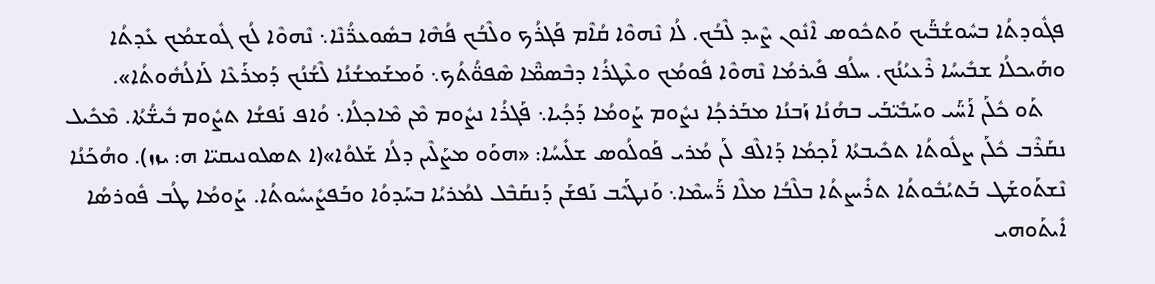ܦܓܽܘܕܬܳܐ ܒܚܽܘܫܳܒ̈ܰܝܟ ܘܰܬܟܽܘܣ ܐܶܢܽܘܢ ܨܶܝܕ ܠܶܒܳܟ. ܠܳܐ ܢܶܗܘܶܐ ܩܳܐܶܡ ܦܰܓܪܳܟ ܘܠܶܒܳܟ ܦܳܗܶܐ ܒܣܽܘܥܪ̈ܳܢܶܐ܆ ܢܶܗܘܶܐ ܠܳܟ ܓܽܘܫܡܳܟ ܥܺܕܬܳܐ ܘܗܰܝܟܠܳܐ ܫܒܺܝܚܳܐ ܪܶܥܝܳܢܳܟ. ܚܠܳܦ ܦܺܝܪܡܳܐ ܢܶܗܘܶܐ ܦܽܘܡܳܟ ܘܥܶܛܪܳܐ ܕܒܶܣܡ̈ܶܐ ܣܶܦܘ̈ܳܬܳܟ܆ ܘܰܡܫܰܡܫܳܢܳܐ ܠܶܫܳܢܳܟ ܕܰܡܪܰܥܶܐ ܠܰܐܠܳܗܽܘܬܳܐ».
    ܬܰܘ ܟܽܠܰܢ ܐܰܚ̈ܰܝ ܘܚܰܒܺܝ̈ܒܰܝ ܒܗܳܢܳܐ ܙܰܒܢܳܐ ܡܒܰܪܟ̣ܳܐ ܢܨܽܘܡ ܨܰܘܡܳܐ ܕܰܟ̣ܳܝܐ܆ ܦܰܓܪܳܐ ܢܨܽܘܡ ܡܶܢ ܡܶܐܟ̣ܠܳܐ܆ ܘܳܐܦ ܢܰܦܫܳܐ ܬܨܽܘܡ ܒܽܝܫ̈ܳܬܳܐ. ܡܶܟܺܝܠ ܢܩܰܪܶܒ ܟܽܠܰܢ ܨܠܽܘܬܳܐ ܬܟܺܝܒܬܳܐ ܐܰܟ̣ܡܳܐ ܕܰܐܠܶܦ ܠܰܢ ܡܳܪܝ ܦܰܘܠܳܘܣ ܫܠܺܝܚܳܐ: «ܗܘܰܘ ܡܨܰܠܶܝܢ ܕܠܳܐ ܫܰܠܘܳܐ»(ܐ ܬܣܠܘܢܝܩܝ̈ܐ ܗ: ܝܙܙ). ܘܗܳܟܰܢܳܐ ܢܶܫܬܰܘܫܰܛ ܒܰܬܝܳܒܽܘܬܳܐ ܬܪܺܝܨܬܳܐ ܒܠܶܒܳܐ ܡܠܶܐ ܪ̈ܰܚܡܶܐ܆ ܘܰܢܛܰܝܶܒ ܢܰܦܫܰܢ ܕܰܢܩܰܒܶܠ ܠܡܳܪܝܳܐ ܒܚܰܕܘܳܐ ܘܒܰܦܨܺܝܚܽܘܬܳܐ. ܨܰܘܡܳܐ ܛܳܒ ܦܽܘܪܣܳܐ ܐܺܝܬܰܘܗܝ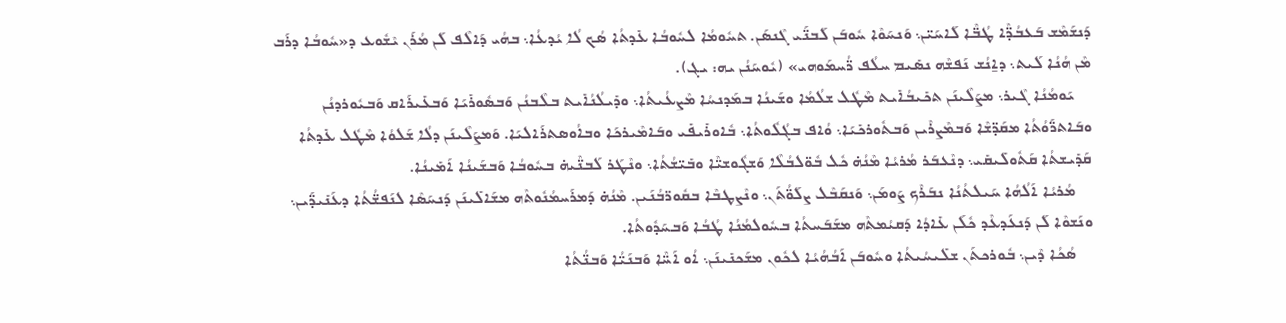ܕܰܢܫܰܡܶܫ ܒܰܥܒܳܕ̈ܶܐ ܛܳܒ̈ܶܐ ܠܰܐܚܰܝ̈ܢ܆ ܘܰܢܚܰܘܶܐ ܚܽܘܒܰܢ ܠܰܒܢ̈ܰܝ ܓܶܢܣܰܢ. ܬܚܽܘܡܳܐ ܠܚܽܘܒܳܐ ܥܺܕܬܳܐ ܣܳܟ ܠܳܐ ܝܳܕܥܳܐ܆ ܒܗܳܝ ܕܰܐܠܶܦ ܠܰܢ ܡܳܪܰܢ ܝܶܫܽܘܥ ܕ«ܚܽܘܒܳܐ ܕܪܰܒ ܡܶܢ ܗܳܢܳܐ ܠܰܝܬ܆ ܕܐ̱ܢܳܫ ܢܰܦܫܶܗ ܢܣܺܝܡ ܚܠܳܦ ܪ̈ܳܚܡܰܘܗܝ» (ܝܽܘܚܰܢܳܢ ܝܗ: ܝܓ).
    ܝܰܘܡܳܢܳܐ ܓܶܝܪ܆ ܡܨܰܠܶܝܢܰܢ ܬܟܺܝܒܳܐܺܝܬ ܡܶܛܽܠ ܫܠܳܡܳܐ ܘܫܰܝܢܳܐ ܒܡܰܕܢܚܳܐ ܡܶܨܥܳܝܬܳܐ܆ ܘܕܺܝܠܳܢܳܐܺܝܬ ܒܠܶܒܢܳܢ ܘܰܒܣܽܘܪܺܝܰܐ ܘܰܒܥܺܝܪܰܐܩ ܘܰܒܝܽܘܪܕܢܳܢ ܘܒܰܐܬܪ̈ܰܘܳܬܳܐ ܡܩܰܕ̈ܫܶܐ ܘܰܒܡܶܨܪܶܝܢ ܘܰܒܬܽܘܪܟܺܝܰܐ܆ ܘܳܐܦ ܒܓܳܠܽܘܬܳܐ܆ ܒܽܐܘܪܺܝܦܺܝ ܘܒܰܐܡܶܝܪܟܰܐ ܘܒܐܳܘܣܬܪܰܐܠܝܰܐ. ܘܰܡܨܰܠܶܝܢܰܢ ܕܠܳܐ ܫܰܠܘܳܐ ܡܶܛܽܠ ܥܺܕܬܳܐ ܩܰܕܺܝܫܬܳܐ ܩܰܬܽܘܠܺܝܩܺܝ܆ ܕܢܶܥܒܰܪ ܡܳܪܝܳܐ ܡܶܢܳܗ̇ ܟܽܠ ܒܽܘ̈ܠܒܳܠܶܐ ܘܰܫܓܽܘܫܝ̈ܶܐ ܘܒܺܝ̈ܫܳܬܳܐ܆ ܘܢܶܛܰܪ ܠܰܒܢ̈ܶܝܗ̇ ܒܚܽܘܒܳܐ ܘܰܒܫܰܝܢܳܐ ܐܰܡܺܝܢܳܐ.
    ܡܳܪܝܳܐ ܐܰܠܳܗܳܐ ܚܰܝܠܬܳܢܳܐ ܢܒܰܪܶܟ ܨܰܘܡܰܢ܆ ܘܰܢܩܰܒܶܠ ܨܠܰܘ̈ܳܬܰܢ܆ ܘܢܶܨܛܒܶܐ ܒܩܽܘܪ̈ܒܳܢܰܝܢ. ܡܶܢܳܗ̇ ܕܰܡܪܰܚܡܳܢܽܘܬܶܗ ܡܫܰܐܠܺܝܢܰܢ ܕܰܢܚܰܣܶܐ ܠܢܰܦܫ̈ܳܬܳܐ ܕܥܰܢܺܝܕ̈ܰܝܢ܆ ܘܢܰܫܘܶܐ ܠܰܢ ܕܰܢܥܰܕܥܶܕ ܟܽܠܰܢ ܥܺܐܕܳܐ ܕܰܩܝܳܡܬܶܗ ܡܫܰܒܰܚܬܳܐ ܒܚܽܘܠܡܳܢܳܐ ܛܳܒܳܐ ܘܰܒܚܰܕܽܘܬܳܐ.
    ܣܳܟܳܐ ܕܶܝܢ܆ ܒܽܘܪܟܬܰܢ ܫܠܺܝܚܳܝܬܳܐ ܘܚܽܘܒܰܢ ܐܰܒܳܗܳܝܳܐ ܠܟܽܘܢ ܡܫܰܟܢܺܝܢܰܢ܆ ܐܳܘ ܐܰܚ̈ܶܐ ܘܰܒܢܰܝ̈ܳܐ ܘܰܒܢ̈ܳܬܳܐ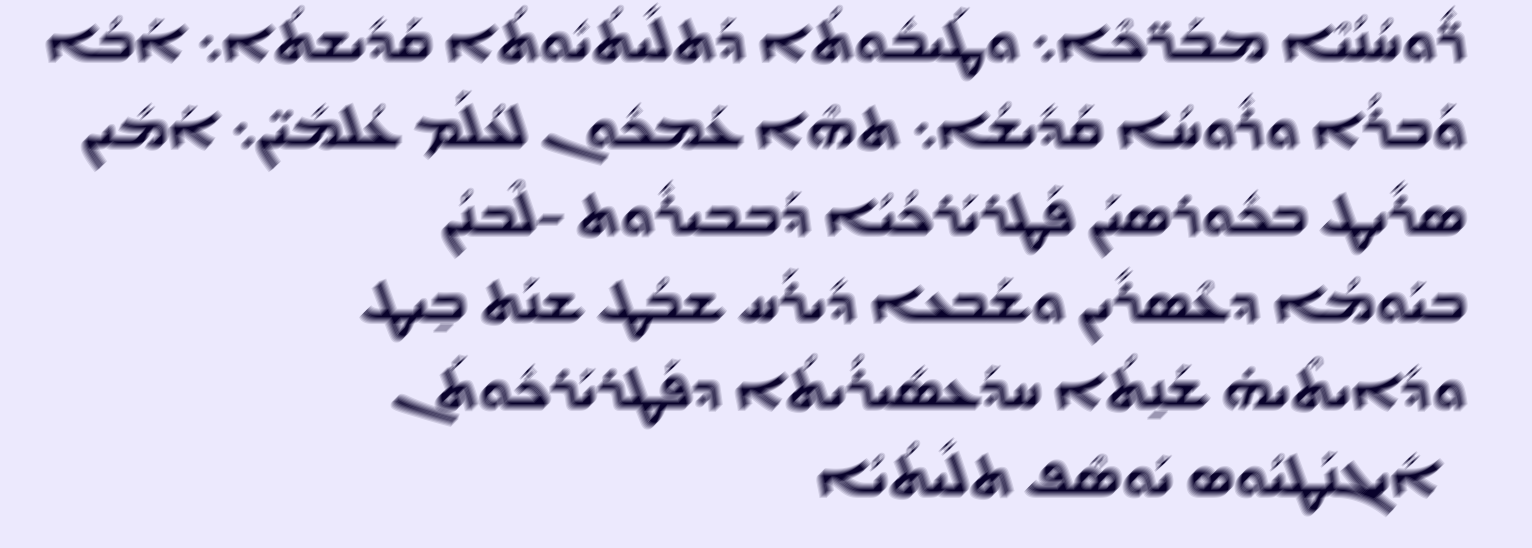ܪ̈ܽܘܚܳܢܳܝܶܐ ܡܒܰܪ̈ܟܶܐ܆ ܘܛܰܝܒܽܘܬܳܐ ܕܰܬܠܺܝܬܳܝܽܘܬܳܐ ܩܰܕܺܝܫܬܳܐ܆ ܐܰܒܳܐ ܘܰܒܪܳܐ ܘܪܽܘܚܳܐ ܩܰܕܺܝܫܳܐ܆ ܬܗܶܐ ܥܰܡܟܽܘܢ ܠܥܳܠܰܡ ܥܳܠܡܺܝ̈ܢ܆ ܐܰܡܺܝܢ
ܣܪܺܝܛ ܒܟܽܘܪܣܝܰܢ ܦܰܛܪܝܰܪܟܳܝܳܐ ܕܰܒܒܝܪܽܘܬ –ܠܶܒܢܳܢ
ܒܝܰܘܡܳܐ ܕܥܶܣܪܺܝܢ ܘܫܰܒܥܐ ܕܺܝܪܰܚ ܫܒܳܛ ܫܢܰܬ ܒ̱ܝܛ
ܘܕܺܐܝܬܶܝܗ̇ ܫܰܢ̱ܬܳܐ ܚܕܰܥܣܺܝܪܳܝܬܳܐ ܕܦܰܛܪܝܰܪܟܽܘܬܰܢ
  ܐܺܝܓܢܰܛܝܳܘܣ ܝܰܘܣܶܦ ܬܠܺܝܬܳܝܳܐ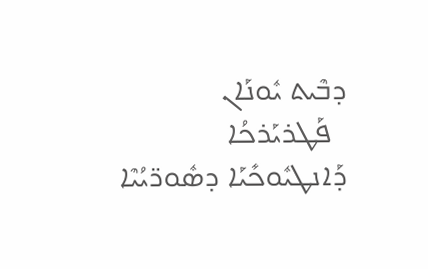ܕܒܶܝܬ ܝܽܘܢܰܐܢ
  ܦܰܛܪܝܰܪܟܳܐ ܕܰܐܢܛܝܽܘܟܺܝܰܐ ܕܣܽܘܪ̈ܝܳܝܶܐ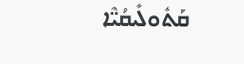ܩܰܬܽܘܠܺܝܩܳܝ̈ܶܐ